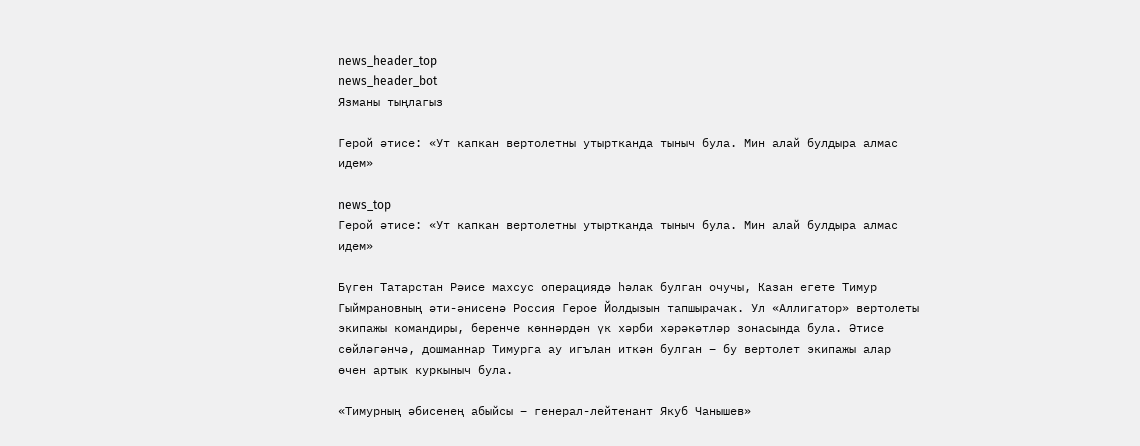news_header_top
news_header_bot
Язманы тыңлагыз

Герой әтисе: «Ут капкан вертолетны утыртканда тыныч була. Мин алай булдыра алмас идем»

news_top
Герой әтисе: «Ут капкан вертолетны утыртканда тыныч була. Мин алай булдыра алмас идем»

Бүген Татарстан Рәисе махсус операциядә һәлак булган очучы, Казан егете Тимур Гыймрановның әти-әнисенә Россия Герое Йолдызын тапшырачак. Ул «Аллигатор» вертолеты экипажы командиры, беренче көннәрдән үк хәрби хәрәкәтләр зонасында була. Әтисе сөйләгәнчә, дошманнар Тимурга ау игълан иткән булган – бу вертолет экипажы алар өчен артык куркыныч була.

«Тимурның әбисенең абыйсы – генерал-лейтенант Якуб Чанышев»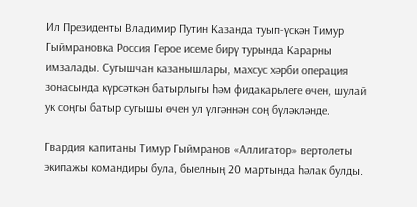Ил Президенты Владимир Путин Казанда туып-үскән Тимур Гыймрановка Россия Герое исеме бирү турында Карарны имзалады. Сугышчан казанышлары, махсус хәрби операция зонасында күрсәткән батырлыгы һәм фидакарьлеге өчен, шулай ук соңгы батыр сугышы өчен ул үлгәннән соң бүләкләнде.

Гвардия капитаны Тимур Гыймранов «Аллигатор» вертолеты экипажы командиры була, быелның 20 мартында һәлак булды.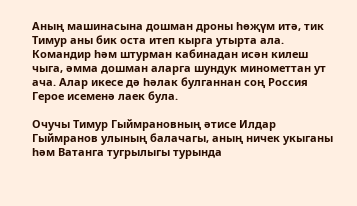Аның машинасына дошман дроны һөҗүм итә, тик Тимур аны бик оста итеп кырга утырта ала. Командир һәм штурман кабинадан исән килеш чыга, әмма дошман аларга шундук минометтан ут ача. Алар икесе дә һәлак булганнан соң Россия Герое исеменә лаек була.

Очучы Тимур Гыймрановның әтисе Илдар Гыймранов улының балачагы, аның ничек укыганы һәм Ватанга тугрылыгы турында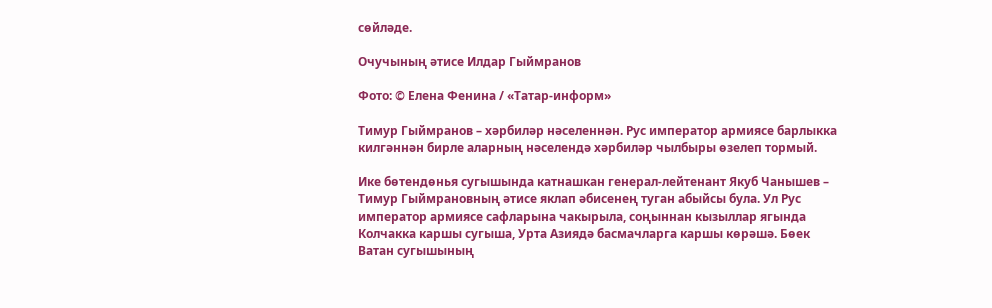сөйләде.

Очучының әтисе Илдар Гыймранов

Фото: © Елена Фенина / «Татар-информ»

Тимур Гыймранов – хәрбиләр нәселеннән. Рус император армиясе барлыкка килгәннән бирле аларның нәселендә хәрбиләр чылбыры өзелеп тормый.

Ике бөтендөнья сугышында катнашкан генерал-лейтенант Якуб Чанышев – Тимур Гыймрановның әтисе яклап әбисенең туган абыйсы була. Ул Рус император армиясе сафларына чакырыла, соңыннан кызыллар ягында Колчакка каршы сугыша, Урта Азиядә басмачларга каршы көрәшә. Бөек Ватан сугышының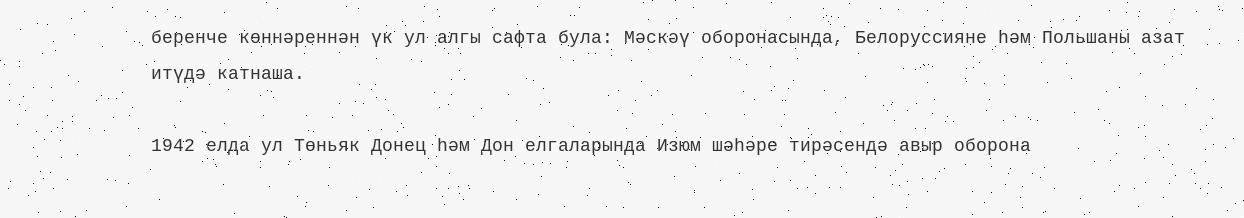беренче көннәреннән үк ул алгы сафта була: Мәскәү оборонасында, Белоруссияне һәм Польшаны азат итүдә катнаша.

1942 елда ул Төньяк Донец һәм Дон елгаларында Изюм шәһәре тирәсендә авыр оборона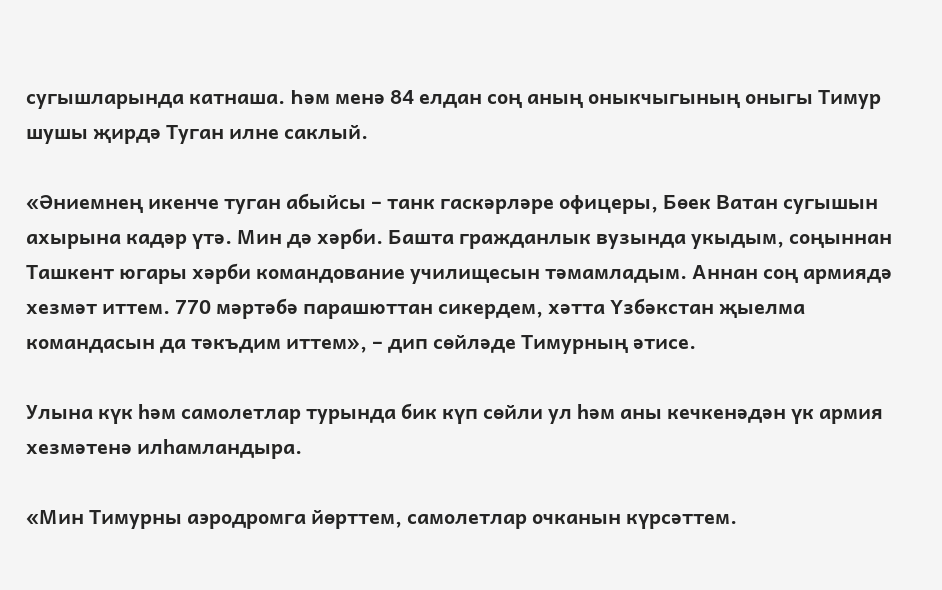сугышларында катнаша. Һәм менә 84 елдан соң аның оныкчыгының оныгы Тимур шушы җирдә Туган илне саклый.

«Әниемнең икенче туган абыйсы – танк гаскәрләре офицеры, Бөек Ватан сугышын ахырына кадәр үтә. Мин дә хәрби. Башта гражданлык вузында укыдым, соңыннан Ташкент югары хәрби командование училищесын тәмамладым. Аннан соң армиядә хезмәт иттем. 770 мәртәбә парашюттан сикердем, хәтта Үзбәкстан җыелма командасын да тәкъдим иттем», – дип сөйләде Тимурның әтисе.

Улына күк һәм самолетлар турында бик күп сөйли ул һәм аны кечкенәдән үк армия хезмәтенә илһамландыра.

«Мин Тимурны аэродромга йөрттем, самолетлар очканын күрсәттем.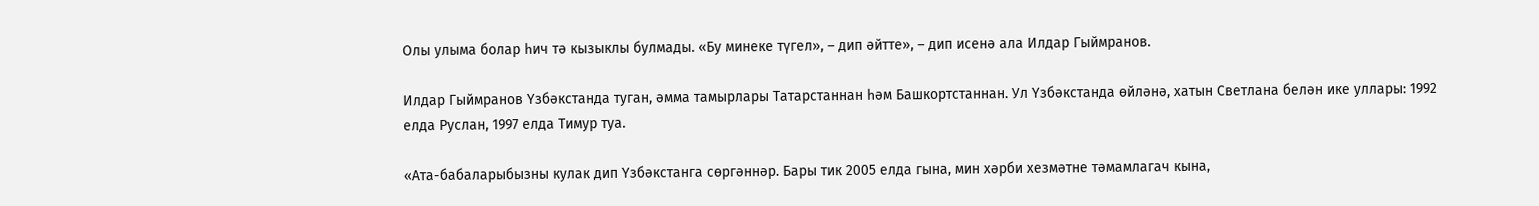Олы улыма болар һич тә кызыклы булмады. «Бу минеке түгел», – дип әйтте», – дип исенә ала Илдар Гыймранов.

Илдар Гыймранов Үзбәкстанда туган, әмма тамырлары Татарстаннан һәм Башкортстаннан. Ул Үзбәкстанда өйләнә, хатын Светлана белән ике уллары: 1992 елда Руслан, 1997 елда Тимур туа.

«Ата-бабаларыбызны кулак дип Үзбәкстанга сөргәннәр. Бары тик 2005 елда гына, мин хәрби хезмәтне тәмамлагач кына,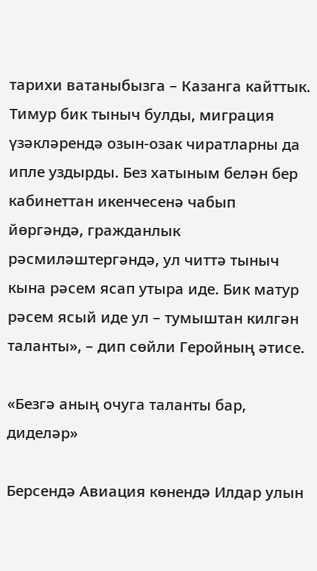тарихи ватаныбызга – Казанга кайттык. Тимур бик тыныч булды, миграция үзәкләрендә озын-озак чиратларны да ипле уздырды. Без хатыным белән бер кабинеттан икенчесенә чабып йөргәндә, гражданлык рәсмиләштергәндә, ул читтә тыныч кына рәсем ясап утыра иде. Бик матур рәсем ясый иде ул – тумыштан килгән таланты», – дип сөйли Геройның әтисе.

«Безгә аның очуга таланты бар, диделәр»

Берсендә Авиация көнендә Илдар улын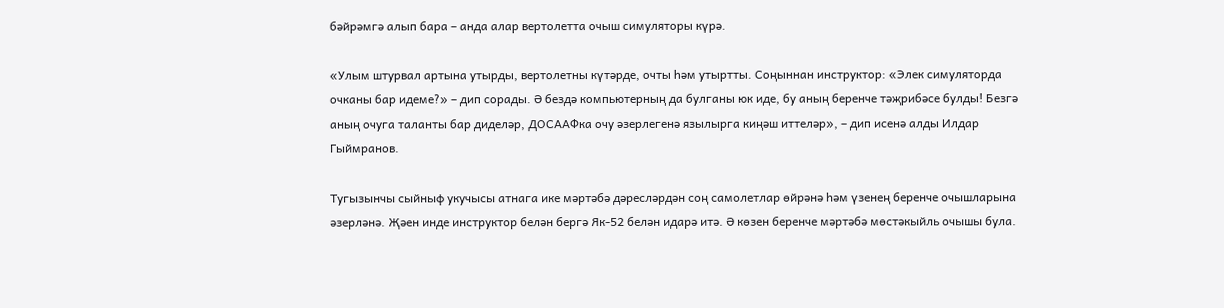бәйрәмгә алып бара – анда алар вертолетта очыш симуляторы күрә.

«Улым штурвал артына утырды, вертолетны күтәрде, очты һәм утыртты. Соңыннан инструктор: «Элек симуляторда очканы бар идеме?» – дип сорады. Ә бездә компьютерның да булганы юк иде, бу аның беренче тәҗрибәсе булды! Безгә аның очуга таланты бар диделәр, ДОСААФка очу әзерлегенә язылырга киңәш иттеләр», – дип исенә алды Илдар Гыймранов.

Тугызынчы сыйныф укучысы атнага ике мәртәбә дәресләрдән соң самолетлар өйрәнә һәм үзенең беренче очышларына әзерләнә. Җәен инде инструктор белән бергә Як-52 белән идарә итә. Ә көзен беренче мәртәбә мөстәкыйль очышы була.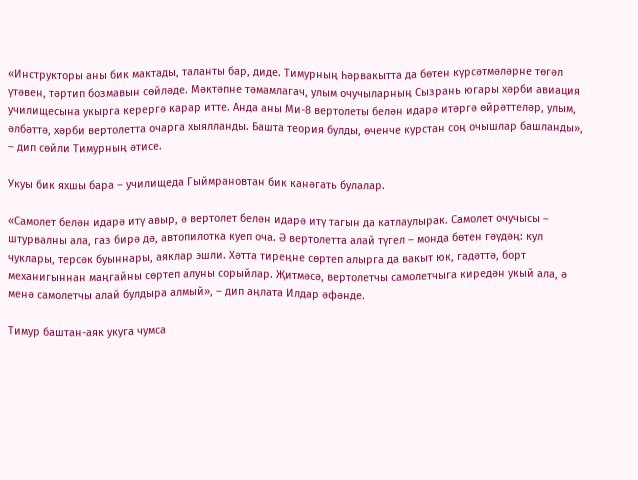«Инструкторы аны бик мактады, таланты бар, диде. Тимурның һәрвакытта да бөтен күрсәтмәләрне төгәл үтәвен, тәртип бозмавын сөйләде. Мәктәпне тәмамлагач, улым очучыларның Сызрань югары хәрби авиация училищесына укырга керергә карар итте. Анда аны Ми-8 вертолеты белән идарә итәргә өйрәттеләр, улым, әлбәттә, хәрби вертолетта очарга хыялланды. Башта теория булды, өченче курстан соң очышлар башланды», – дип сөйли Тимурның әтисе.

Укуы бик яхшы бара – училищеда Гыймрановтан бик канәгать булалар.

«Самолет белән идарә итү авыр, ә вертолет белән идарә итү тагын да катлаулырак. Самолет очучысы – штурвалны ала, газ бирә дә, автопилотка куеп оча. Ә вертолетта алай түгел – монда бөтен гәүдәң: кул чуклары, терсәк буыннары, аяклар эшли. Хәтта тиреңне сөртеп алырга да вакыт юк, гадәттә, борт механигыннан маңгайны сөртеп алуны сорыйлар. Җитмәсә, вертолетчы самолетчыга киредән укый ала, ә менә самолетчы алай булдыра алмый», – дип аңлата Илдар әфәнде.

Тимур баштан-аяк укуга чумса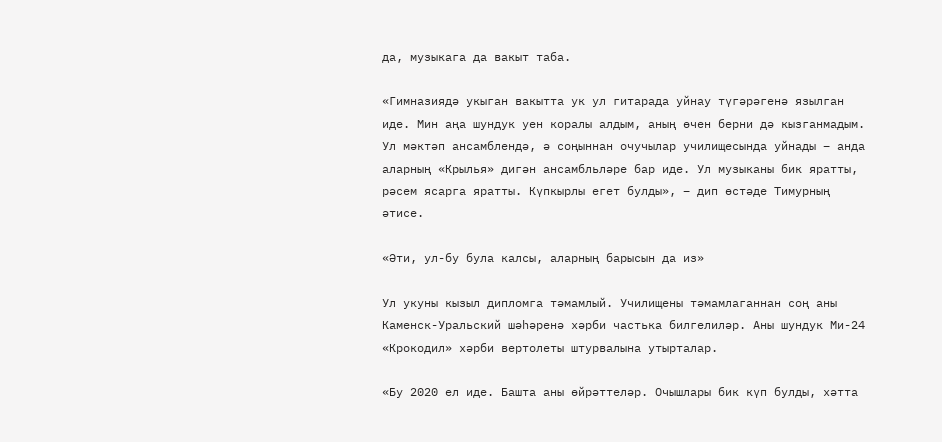да, музыкага да вакыт таба.

«Гимназиядә укыган вакытта ук ул гитарада уйнау түгәрәгенә язылган иде. Мин аңа шундук уен коралы алдым, аның өчен берни дә кызганмадым. Ул мәктәп ансамблендә, ә соңыннан очучылар училищесында уйнады – анда аларның «Крылья» дигән ансамбльләре бар иде. Ул музыканы бик яратты, рәсем ясарга яратты. Күпкырлы егет булды», – дип өстәде Тимурның әтисе.

«Әти, ул-бу була калсы, аларның барысын да из»

Ул укуны кызыл дипломга тәмамлый. Училищены тәмамлаганнан соң аны Каменск-Уральский шәһәренә хәрби частька билгелиләр. Аны шундук Ми-24 «Крокодил» хәрби вертолеты штурвалына утырталар.

«Бу 2020 ел иде. Башта аны өйрәттеләр. Очышлары бик күп булды, хәтта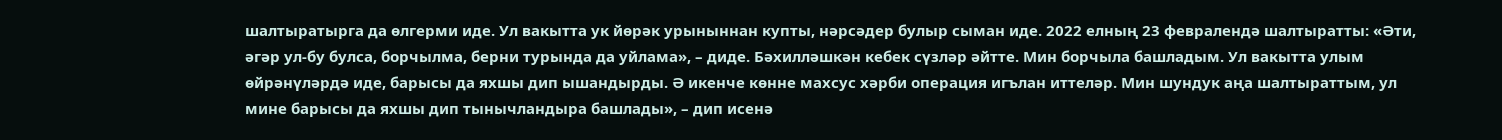шалтыратырга да өлгерми иде. Ул вакытта ук йөрәк урыныннан купты, нәрсәдер булыр сыман иде. 2022 елның 23 февралендә шалтыратты: «Әти, әгәр ул-бу булса, борчылма, берни турында да уйлама», – диде. Бәхилләшкән кебек сүзләр әйтте. Мин борчыла башладым. Ул вакытта улым өйрәнүләрдә иде, барысы да яхшы дип ышандырды. Ә икенче көнне махсус хәрби операция игълан иттеләр. Мин шундук аңа шалтыраттым, ул мине барысы да яхшы дип тынычландыра башлады», – дип исенә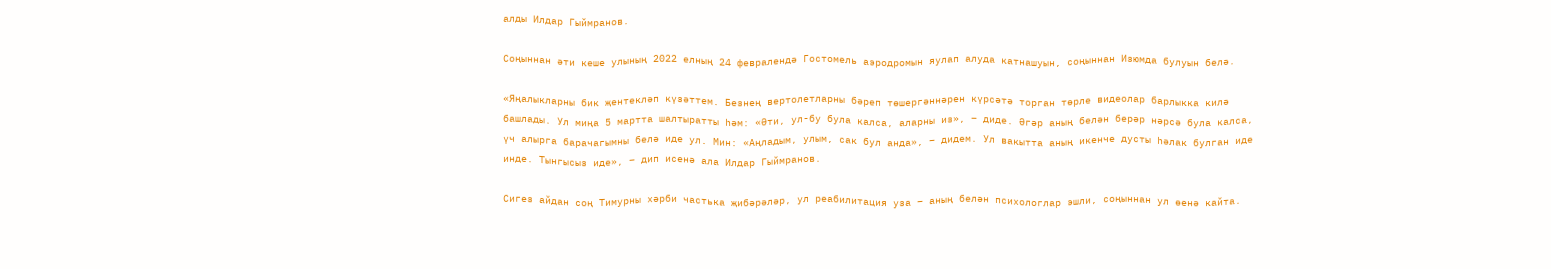алды Илдар Гыймранов.

Соңыннан әти кеше улының 2022 елның 24 февралендә Гостомель аэродромын яулап алуда катнашуын, соңыннан Изюмда булуын белә.

«Яңалыкларны бик җентекләп күзәттем. Безнең вертолетларны бәреп төшергәннәрен күрсәтә торган төрле видеолар барлыкка килә башлады. Ул миңа 5 мартта шалтыратты һәм: «Әти, ул-бу була калса, аларны из», – диде. Әгәр аның белән берәр нәрсә була калса, үч алырга барачагымны белә иде ул. Мин: «Аңладым, улым, сак бул анда», – дидем. Ул вакытта аның икенче дусты һәлак булган иде инде. Тынгысыз иде», – дип исенә ала Илдар Гыймранов.

Сигез айдан соң Тимурны хәрби частька җибәрәләр, ул реабилитация уза – аның белән психологлар эшли, соңыннан ул өенә кайта.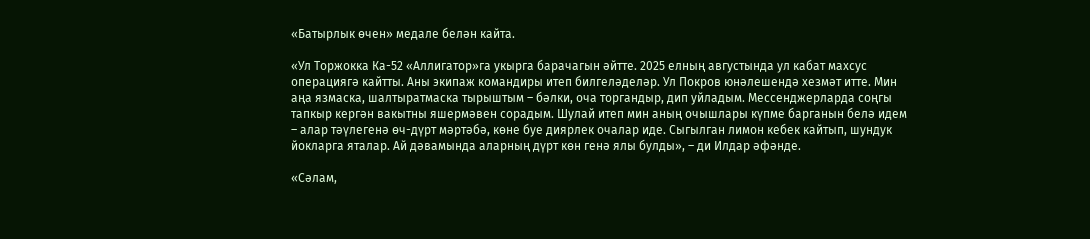«Батырлык өчен» медале белән кайта.

«Ул Торжокка Ка-52 «Аллигатор»га укырга барачагын әйтте. 2025 елның августында ул кабат махсус операциягә кайтты. Аны экипаж командиры итеп билгеләделәр. Ул Покров юнәлешендә хезмәт итте. Мин аңа язмаска, шалтыратмаска тырыштым – бәлки, оча торгандыр, дип уйладым. Мессенджерларда соңгы тапкыр кергән вакытны яшермәвен сорадым. Шулай итеп мин аның очышлары күпме барганын белә идем – алар тәүлегенә өч-дүрт мәртәбә, көне буе диярлек очалар иде. Сыгылган лимон кебек кайтып, шундук йокларга яталар. Ай дәвамында аларның дүрт көн генә ялы булды», – ди Илдар әфәнде.

«Сәлам,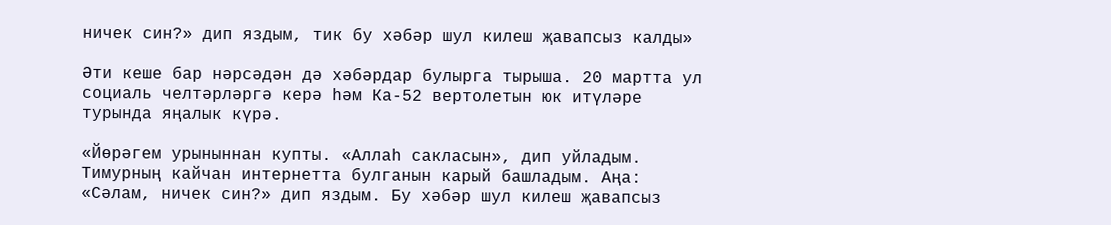ничек син?» дип яздым, тик бу хәбәр шул килеш җавапсыз калды»

Әти кеше бар нәрсәдән дә хәбәрдар булырга тырыша. 20 мартта ул социаль челтәрләргә керә һәм Ка-52 вертолетын юк итүләре турында яңалык күрә.

«Йөрәгем урыныннан купты. «Аллаһ сакласын», дип уйладым. Тимурның кайчан интернетта булганын карый башладым. Аңа: «Сәлам, ничек син?» дип яздым. Бу хәбәр шул килеш җавапсыз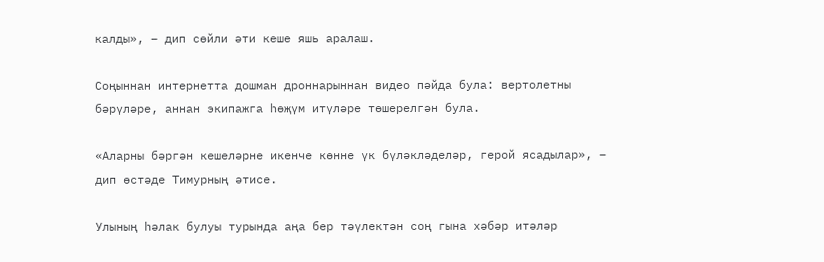калды», – дип сөйли әти кеше яшь аралаш.

Соңыннан интернетта дошман дроннарыннан видео пәйда була: вертолетны бәрүләре, аннан экипажга һөҗүм итүләре төшерелгән була.

«Аларны бәргән кешеләрне икенче көнне үк бүләкләделәр, герой ясадылар», – дип өстәде Тимурның әтисе.

Улының һәлак булуы турында аңа бер тәүлектән соң гына хәбәр итәләр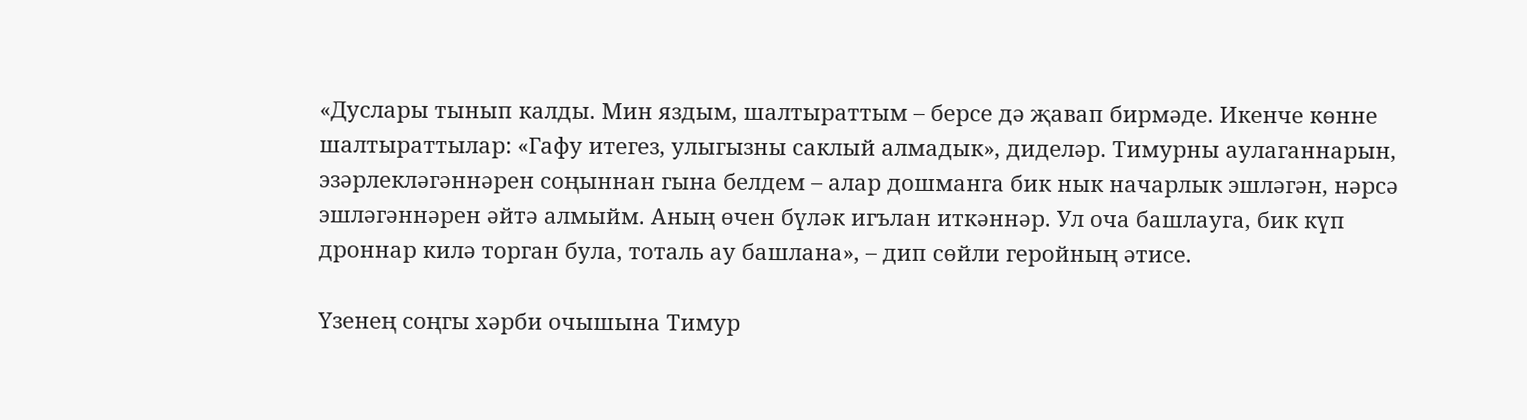«Дуслары тынып калды. Мин яздым, шалтыраттым – берсе дә җавап бирмәде. Икенче көнне шалтыраттылар: «Гафу итегез, улыгызны саклый алмадык», диделәр. Тимурны аулаганнарын, эзәрлекләгәннәрен соңыннан гына белдем – алар дошманга бик нык начарлык эшләгән, нәрсә эшләгәннәрен әйтә алмыйм. Аның өчен бүләк игълан иткәннәр. Ул оча башлауга, бик күп дроннар килә торган була, тоталь ау башлана», – дип сөйли геройның әтисе.

Үзенең соңгы хәрби очышына Тимур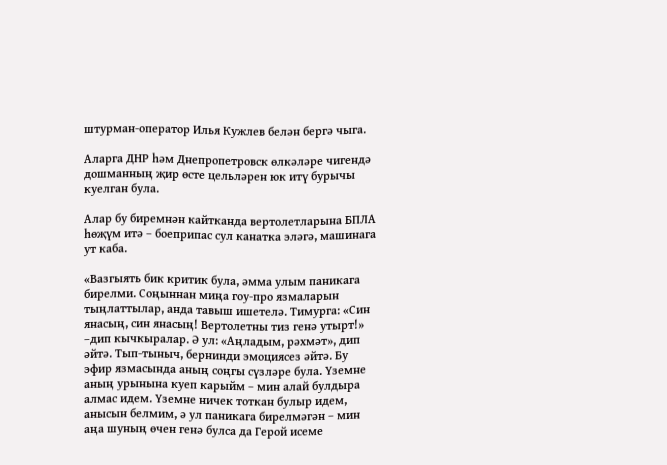штурман-оператор Илья Кужлев белән бергә чыга.

Аларга ДНР һәм Днепропетровск өлкәләре чигендә дошманның җир өсте цельләрен юк итү бурычы куелган була.

Алар бу биремнән кайтканда вертолетларына БПЛА һөҗүм итә – боеприпас сул канатка эләгә, машинага ут каба.

«Вазгыять бик критик була, әмма улым паникага бирелми. Соңыннан миңа гоу-про язмаларын тыңлаттылар, анда тавыш ишетелә. Тимурга: «Син янасың, син янасың! Вертолетны тиз генә утырт!» –дип кычкыралар. Ә ул: «Аңладым, рәхмәт», дип әйтә. Тып-тыныч, бернинди эмоциясез әйтә. Бу эфир язмасында аның соңгы сүзләре була. Үземне аның урынына куеп карыйм – мин алай булдыра алмас идем. Үземне ничек тоткан булыр идем, анысын белмим, ә ул паникага бирелмәгән – мин аңа шуның өчен генә булса да Герой исеме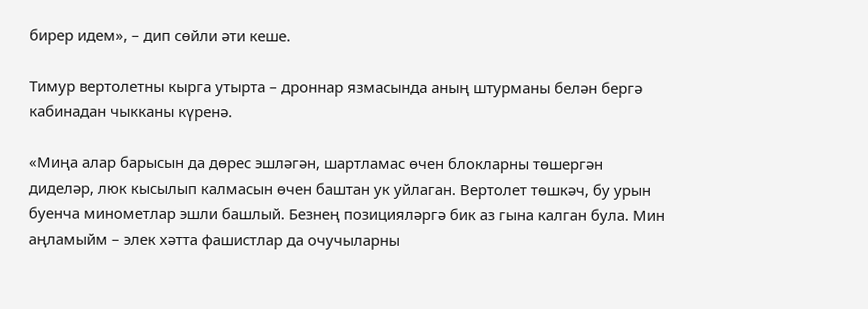бирер идем», – дип сөйли әти кеше.

Тимур вертолетны кырга утырта – дроннар язмасында аның штурманы белән бергә кабинадан чыкканы күренә.

«Миңа алар барысын да дөрес эшләгән, шартламас өчен блокларны төшергән диделәр, люк кысылып калмасын өчен баштан ук уйлаган. Вертолет төшкәч, бу урын буенча минометлар эшли башлый. Безнең позицияләргә бик аз гына калган була. Мин аңламыйм – элек хәтта фашистлар да очучыларны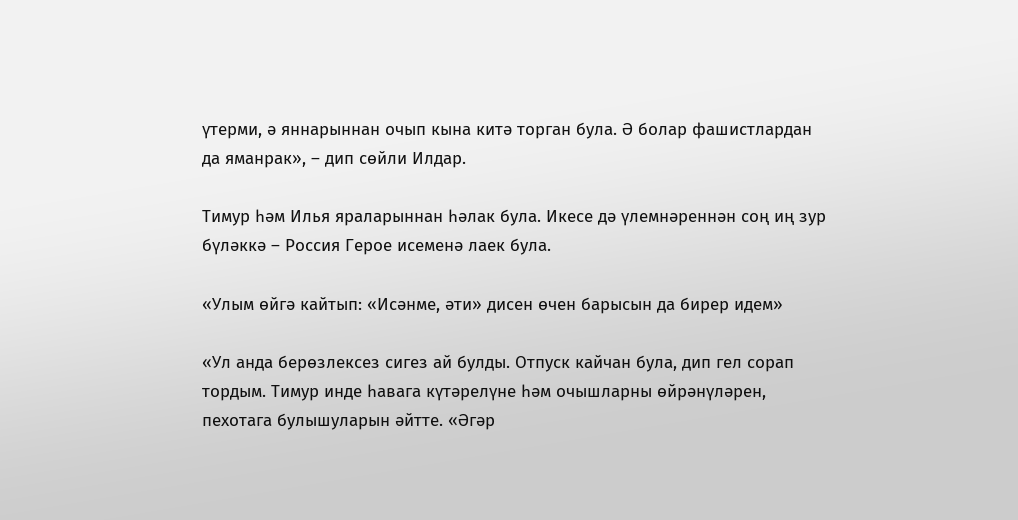үтерми, ә яннарыннан очып кына китә торган була. Ә болар фашистлардан да яманрак», – дип сөйли Илдар.

Тимур һәм Илья яраларыннан һәлак була. Икесе дә үлемнәреннән соң иң зур бүләккә – Россия Герое исеменә лаек була.

«Улым өйгә кайтып: «Исәнме, әти» дисен өчен барысын да бирер идем»

«Ул анда берөзлексез сигез ай булды. Отпуск кайчан була, дип гел сорап тордым. Тимур инде һавага күтәрелүне һәм очышларны өйрәнүләрен, пехотага булышуларын әйтте. «Әгәр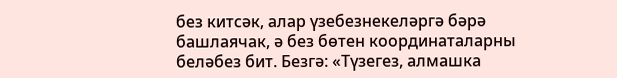без китсәк, алар үзебезнекеләргә бәрә башлаячак, ә без бөтен координаталарны беләбез бит. Безгә: «Түзегез, алмашка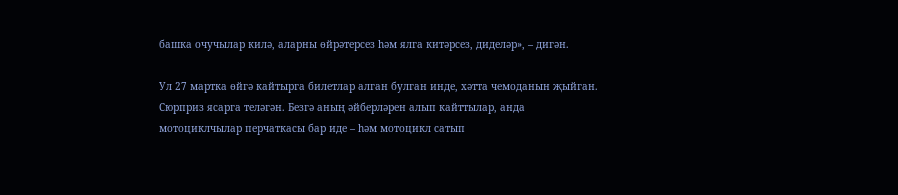башка очучылар килә, аларны өйрәтерсез һәм ялга китәрсез, диделәр», – дигән.

Ул 27 мартка өйгә кайтырга билетлар алган булган инде, хәтта чемоданын җыйган. Сюрприз ясарга теләгән. Безгә аның әйберләрен алып кайттылар, анда мотоциклчылар перчаткасы бар иде – һәм мотоцикл сатып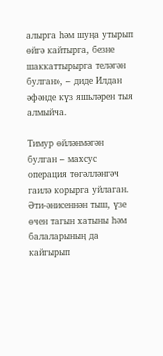алырга һәм шуңа утырып өйгә кайтырга, безне шаккаттырырга теләгән булган», – диде Илдан әфәнде күз яшьләрен тыя алмыйча.

Тимур өйләнмәгән булган – махсус операция төгәлләнгәч гаилә корырга уйлаган. Әти-әнисеннән тыш, үзе өчен тагын хатыны һәм балаларының да кайгырып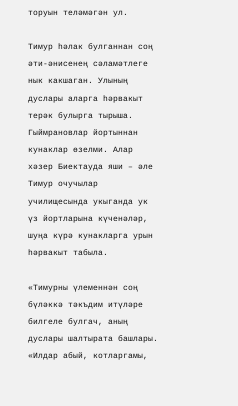торуын теләмәгән ул.

Тимур һәлак булганнан соң әти-әнисенең сәламәтлеге нык какшаган. Улының дуслары аларга һәрвакыт терәк булырга тырыша. Гыймрановлар йортыннан кунаклар өзелми. Алар хәзер Биектауда яши – әле Тимур очучылар училищесында укыганда ук үз йортларына күченәләр, шуңа күрә кунакларга урын һәрвакыт табыла.

«Тимурны үлеменнән соң бүләккә тәкъдим итүләре билгеле булгач, аның дуслары шалтырата башлары. «Илдар абый, котларгамы,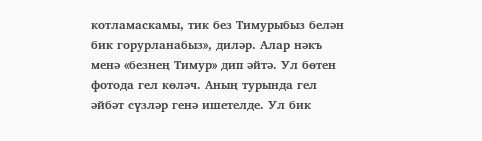котламаскамы, тик без Тимурыбыз белән бик горурланабыз», диләр. Алар нәкъ менә «безнең Тимур» дип әйтә. Ул бөтен фотода гел көләч. Аның турында гел әйбәт сүзләр генә ишетелде. Ул бик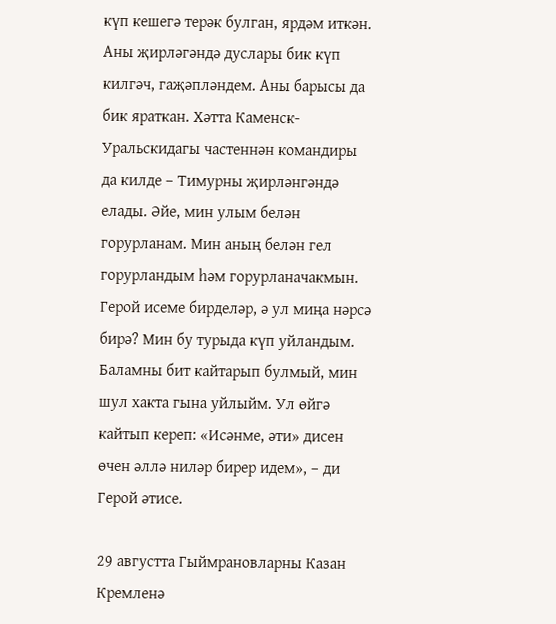күп кешегә терәк булган, ярдәм иткән. Аны җирләгәндә дуслары бик күп килгәч, гаҗәпләндем. Аны барысы да бик яраткан. Хәтта Каменск-Уральскидагы частеннән командиры да килде – Тимурны җирләнгәндә елады. Әйе, мин улым белән горурланам. Мин аның белән гел горурландым һәм горурланачакмын. Герой исеме бирделәр, ә ул миңа нәрсә бирә? Мин бу турыда күп уйландым. Баламны бит кайтарып булмый, мин шул хакта гына уйлыйм. Ул өйгә кайтып кереп: «Исәнме, әти» дисен өчен әллә ниләр бирер идем», – ди Герой әтисе.

29 августта Гыймрановларны Казан Кремленә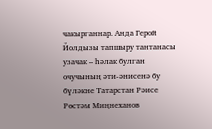чакырганнар. Анда Герой Йолдызы тапшыру тантанасы узачак – һәлак булган очучының әти-әнисенә бу бүләкне Татарстан Рәисе Рөстәм Миңнеханов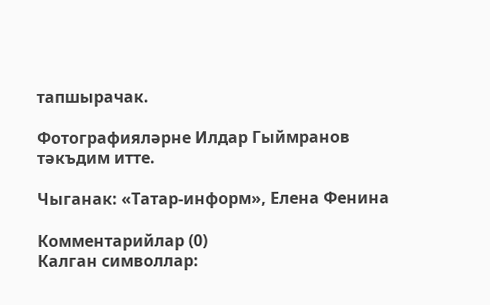тапшырачак.

Фотографияләрне Илдар Гыймранов тәкъдим итте.

Чыганак: «Татар-информ», Елена Фенина

Комментарийлар (0)
Калган символлар: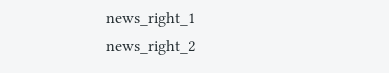news_right_1
news_right_2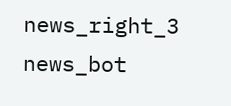news_right_3
news_bot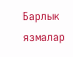Барлык язмалар